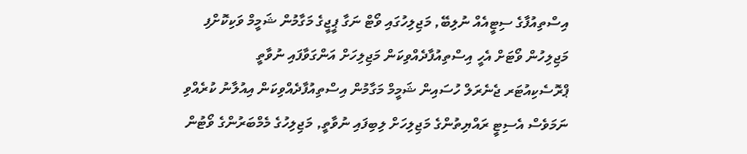އިސްތިއުފާގެ ސިޓީއެއް ނުލިބޭ, މަޖިލިހުގައި ވޯޓް ނަގާ ޕީޖީގެ މަގާމުން ޝަމީމް ވަކިކޮށްފި
މަޖިލިހުން ވޯޓަށް އެހީ އިސްތިއުފާދެއްވިކަން މަޖިލިހަށް އަންގަވާފައި ނުވާތީ
ޕްރޮސެކިއުޓަރ ޖެނެރަލް ހުސައިން ޝަމީމް މަގާމުން އިސްތިއުފާދެއްވިކަން އިއުލާނު ކުރެއްވި ނަމަވެސް އެސިޓީ ރައްޔިތުންގެ މަޖިލިހަށް ލިބިފައި ނުވާތީ, މަޖިލިހުގެ މެމްބަރުންގެ ވޯޓުން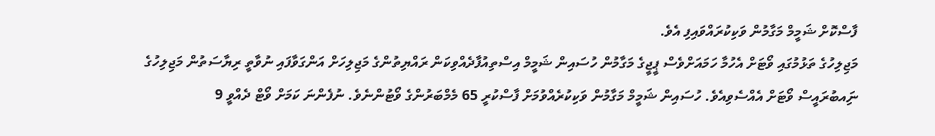ފާސްކޮށް ޝަމީމް މަގާމުން ވަކިކުރައްވައިފި އެވެ.
މަޖިލިހުގެ ތަޅުމުގައި ވޯޓަށް އެހުމާ ހަމައަށްވެސް ޕީޖީގެ މަގާމުން ހުސައިން ޝަމީމް އިސްތިއުފާދެއްވިކަން ރައްޔިތުންގެ މަޖިލިހަށް އަންގަވާފައި ނުވާތީ ރިޔާސަތުން މަޖިލިހުގެ ނަިއބުރައީސް ވޯޓަށް އެއްސެވިއެވެ. ހުސައިން ޝަމީމް މަގާމުން ވަކިކުރެއްވުމަށް ފާސްކުރީ 65 މެމްބަރުންގެ ވޯޓުންނެވެ. ނުފެންނަ ކަމަށް ވޯޓް ދެއްވީ 9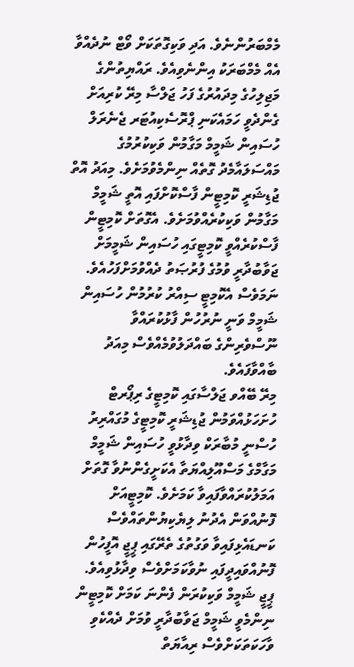މެމްބަރުންނެވެ. އަދި ވަކިގޮތަކަށް ވޯޓް ނުދެއްވާ އެއް މެމްބަރަކު އިންނެވިއެވެ. ރައްޔިތުންގެ މަޖިލިހުގެ މިދައުރުގެ ފަހު ޖަލްސާ މިރޭ ކުރިއަށް ގެންދެވީ ހަމައެކަނި ޕްރޮސެކިއުޓަރ ޖެނެރަލް ހުސައިން ޝަމީމް މަގާމުން ވަކިކުރުމުގެ މައްސަލައާމެދު ގޮތެއް ނިންމެވުމަށެވެ. މިއަދު އޮތް ޖުޑިޝަރީ ކޮމިޓީން ފާސްކޮށްފައި އޮތީ ޝަމީމް މަގާމުން ވަކިކުރެއްވުމަށެވެ. އެގޮތަށް ކޮމިޓީން ފާސްކުރެއްވީ ކޮމިޓީގައި ހުސައިން ޝަމީމަށް ޖަވާބުދާރީ ވުމުގެ ފުރުޞަތު ދެއްވުމަށްފަހުއެވެ. ނަމަވެސް އެކޮމިޓީ ސިއްރު ކުރުމުން ހުސައިން ޝަމީމް ވަނީ ނުރުހުން ފާޅުކުރައްވާ ނޫސްވެރިންގެ ބައްދަލުވުމެއްވެސް މިއަދު ބާއްވާފައެވެ.
މިރޭ ބޭއްވ ޖަލްސާގައި ކޮމިޓީގެ ރިޕޯރޓް ހުށަހަޅުއްވަމުން ޖުޑިޝަރީ ކޮމިޓީގެ މުގައްރިރު ހުސްނީ މުބާރަކް ވިދާޅުވީ ހުސައިން ޝަމީމް މަގާމްގެ މަސްއޫލިއްޔަތާ އެކަށީގެންނުވާ ގޮތަށް އަމަލުކުރައްވާފައިވާ ކަމަށެވެ. ކޮމިޓީއަށް ފޮނުއްވަން އެދުނު ލިޔެކިޔުންތައްވެސް ކަނޑައެޅިފައިވާ ވަގުތުގެ ތެރޭގައި ޕީޖީ އޮފީހުން ފޮނުއްވައިދީފައި ނުވާކަމަށްވެސް ވިދާޅުވިއެވެ. ޕީޖީ ޝަމީމް ވަކިކުރަން ފެންނަ ކަމަށް ކޮމިޓީން ނިންމެވީ ޝަމީމް ޖަވާބުދާރީ ވުމަށް ދެއްކެވި ވާހަކަތަކަށްވެސް ރިއާޔަތް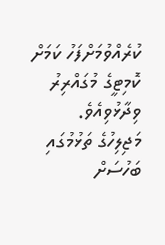ކުރެއްވުމަށްފަހު ކަމަށް ކޮމިޓީގެ މުގައްރިރު ވިދާޅުވިއެވެ.
މަޖިލިހުގެ ތަޅުމުގައި ބަހުސަށް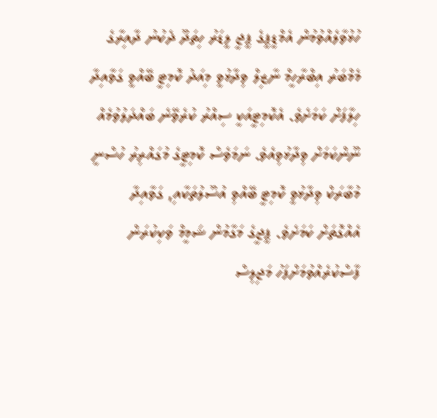ހުޅުވާލެއްވުމުން އެމްޑީޕީގެ ޕީޖީ ލީޑަރު ހިތަދޫ ދެކުނު ދާއިރާގެ މެމްބަރު އިބްރާހީމް ނާޒިލް ވިދާޅުވީ މިއަދު ކޮމިޓީ ބޭއްވީ ގަވާއިދާ ހިލާފަށް ކަމަށެވެ. އެކޮމިޓީއަކީ ސިއްރު ކުރެވޭނެ ބައްދަލުވުމެއް ނޫންކަމަށް ވިދާޅުވިއެވެ. ނަމަވެސް ކޮމިޓީގެ މުގައްރިރު ހުސްނީ މުބާރަކް ވިދާޅުވީ ކޮމިޓީ ބޭއްވި އުސޫލުތަކާއި, ގަވާއިދާ އެއްގޮތަށް ކަމަށެވެ. ޕީޖީގެ މަގާމުން ޝަމީމް ވަކިކުރަން ފާސްކުރެއްވުމަށްފަހު މަޖިލިސް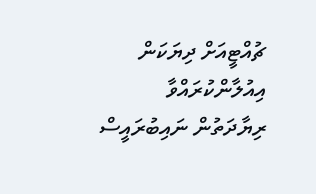ޗުއްޓީއަށް ދިޔަކަން އިއުލާންކުރައްވާ ރިޔާދަތުން ނައިބުރައީސް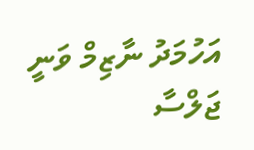އަހުމަދު ނާޒިމް ވަނީ ޖަލްސާ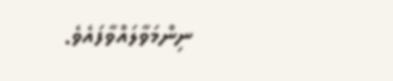ނިންމަވާލައްވާފައެވެ.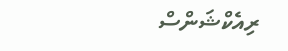ރިއެކްޝަންސް